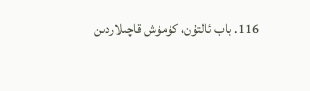116. باب ئالتۇن، كۈمۈش قاچىلاردىن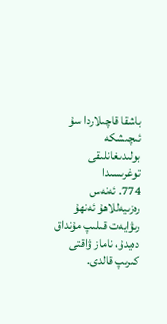باشقا قاچىلاردا سۇ ئىچىشكە بولىدىغانلىقى توغرىسىدا
774. ئەنەس رەزىيەللاھۇ ئەنھۇ رىۋايەت قىلىپ مۇنداق دەيدۇ، ناماز ۋاقتى كىرىپ قالدى.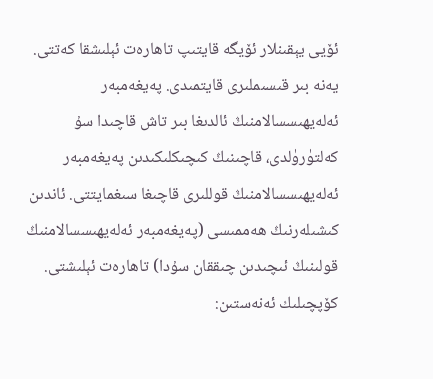ئۆيى يېقىنلار ئۆيگە قايتىپ تاھارەت ئېلىشقا كەتتى. يەنە بىر قىسىملىرى قايتمىدى. پەيغەمبەر ئەلەيھىسسالامنىڭ ئالدىغا بىر تاش قاچىدا سۇ كەلتۈرۈلدى، قاچىنىڭ كىچىكلىكىدىن پەيغەمبەر ئەلەيھىسسالامنىڭ قوللىرى قاچىغا سىغمايتتى. ئاندىن كىشىلەرنىڭ ھەممىسى (پەيغەمبەر ئەلەيھىسسالامنىڭ قولىنىڭ ئىچىدىن چىققان سۇدا) تاھارەت ئېلىشتى.
كۆپچىلىك ئەنەستىن: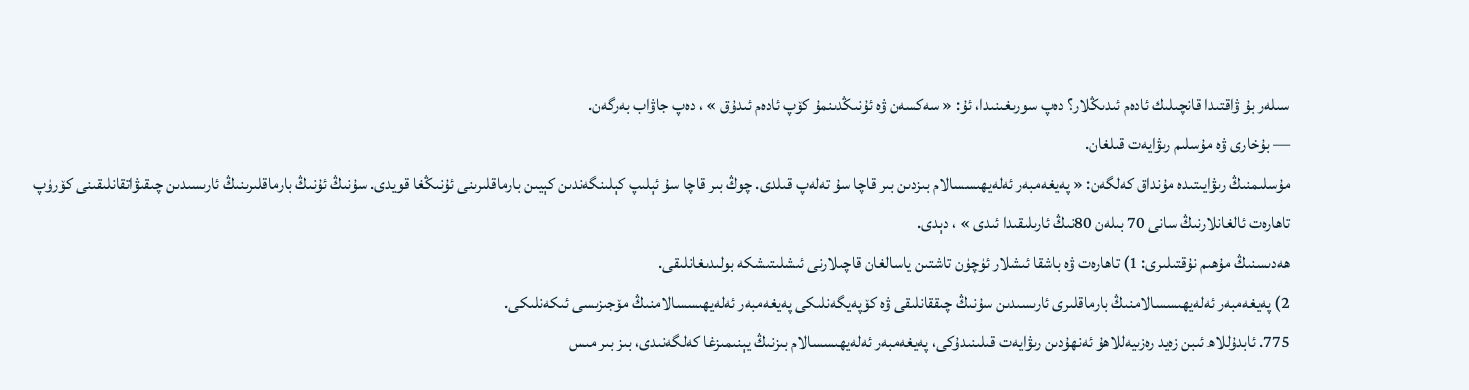سىلەر بۇ ۋاقتىدا قانچىلىك ئادەم ئىدىڭلار؟ دەپ سورىغىنىدا، ئۇ: « سەكسەن ۋە ئۇنىڭدىنمۇ كۆپ ئادەم ئىدۇق » ، دەپ جاۋاب بەرگەن.
― بۇخارى ۋە مۇسلىم رىۋايەت قىلغان.
مۇسلىمنىڭ رىۋايىتىدە مۇنداق كەلگەن: « پەيغەمبەر ئەلەيھىسسالام بىزدىن بىر قاچا سۇ تەلەپ قىلدى. چوڭ بىر قاچا سۇ ئېلىپ كېلىنگەندىن كېيىن بارماقلىرىنى ئۇنىڭغا قويدى. سۇنىڭ ئۇنىڭ بارماقلىرىنىڭ ئارىسىدىن چىقىۋاتقانلىقىنى كۆرۈپ تاھارەت ئالغانلارنىڭ سانى 70 بىلەن 80نىڭ ئارىلىقىدا ئىدى » ، دېدى.
ھەدىسنىڭ مۇھىم نۇقتىلىرى: 1) تاھارەت ۋە باشقا ئىشلار ئۈچۈن تاشتىن ياسالغان قاچىلارنى ئىشلىتىشكە بولىدىغانلىقى.
2) پەيغەمبەر ئەلەيھىسسالامنىڭ بارماقلىرى ئارىسىدىن سۇنىڭ چىققانلىقى ۋە كۆپەيگەنلىكى پەيغەمبەر ئەلەيھىسسالامنىڭ مۆجىزىسى ئىكەنلىكى.
775. ئابدۇللاھ ئىبن زەيد رەزىيەللاھۇ ئەنھۇدىن رىۋايەت قىلىنىدۇكى، پەيغەمبەر ئەلەيھىسسالام بىزنىڭ يېنىمىزغا كەلگەنىدى، بىز بىر مىس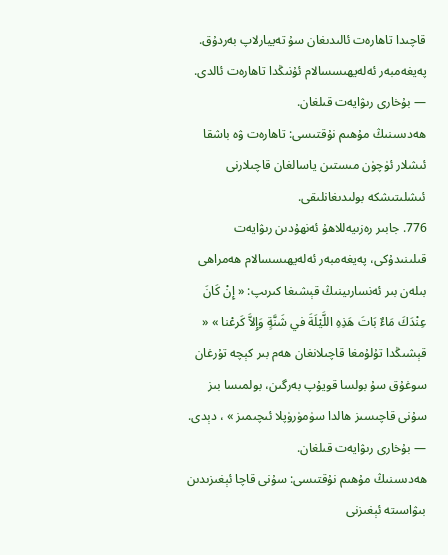قاچىدا تاھارەت ئالىدىغان سۇ تەييارلاپ بەردۇق. پەيغەمبەر ئەلەيھىسسالام ئۇنىڭدا تاھارەت ئالدى.
― بۇخارى رىۋايەت قىلغان.
ھەدىسنىڭ مۇھىم نۇقتىسى: تاھارەت ۋە باشقا ئىشلار ئۈچۈن مىستىن ياسالغان قاچىلارنى ئىشلىتىشكە بولىدىغانلىقى.
776. جابىر رەزىيەللاھۇ ئەنھۇدىن رىۋايەت قىلىنىدۇكى، پەيغەمبەر ئەلەيھىسسالام ھەمراھى بىلەن بىر ئەنسارىينىڭ قېشىغا كىرىپ: « إِنْ كَانَ عِنْدَكَ مَاءٌ بَاتَ هَذِهِ اللَّيْلَةَ في شَنَّةٍ وَإِلاَّ كَرعْنا » « قېشىڭدا تۇلۇمغا قاچىلانغان ھەم بىر كېچە تۇرغان سوغۇق سۇ بولسا قويۇپ بەرگىن، بولمىسا بىز سۇنى قاچىسىز ھالدا سۈمۈرۈپلا ئىچىمىز » ، دېدى.
― بۇخارى رىۋايەت قىلغان.
ھەدىسنىڭ مۇھىم نۇقتىسى: سۇنى قاچا ئېغىزىدىن بىۋاسىتە ئېغىزنى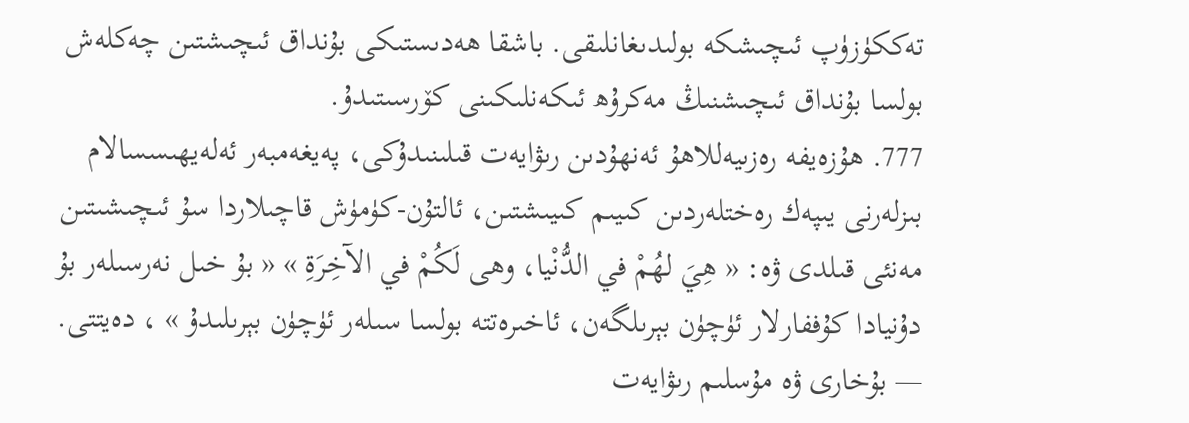تەككۈزۈپ ئىچىشكە بولىدىغانلىقى. باشقا ھەدىستىكى بۇنداق ئىچىشتىن چەكلەش بولسا بۇنداق ئىچىشنىڭ مەكرۇھ ئىكەنلىكىنى كۆرسىتىدۇ.
777. ھۇزەيفە رەزىيەللاھۇ ئەنھۇدىن رىۋايەت قىلىنىدۇكى، پەيغەمبەر ئەلەيھىسسالام بىزلەرنى يىپەك رەختلەردىن كىيىم كىيىشتىن، ئالتۇن-كۈمۈش قاچىلاردا سۇ ئىچىشىتىن مەنئى قىلدى ۋە: « هِيَ لهُمْ في الدُّنْيا، وهى لَكُمْ في الآخِرَةِ » « بۇ خىل نەرسىلەر بۇ دۇنيادا كۇففارلار ئۈچۈن بېرىلگەن، ئاخىرەتتە بولسا سىلەر ئۈچۈن بېرىلىدۇ » ، دەيتتى. ― بۇخارى ۋە مۇسلىم رىۋايەت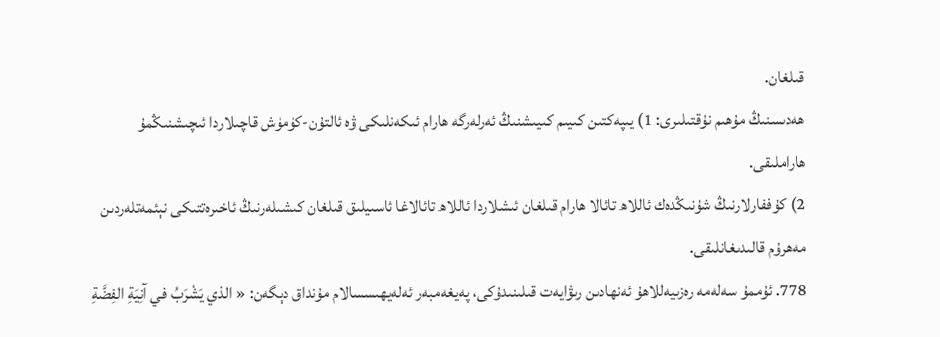قىلغان.
ھەدىسنىڭ مۇھىم نۇقتىلىرى: 1) يىپەكتىن كىيىم كىيىشنىڭ ئەرلەرگە ھارام ئىكەنلىكى ۋە ئالتۇن-كۈمۈش قاچىلاردا ئىچىشنىڭمۇ ھاراملىقى.
2) كۇففارلارنىڭ شۇنىڭدەك ئاللاھ تائالا ھارام قىلغان ئىشلاردا ئاللاھ تائالاغا ئاسىيلىق قىلغان كىشىلەرنىڭ ئاخىرەتتىكى نېئمەتلەردىن مەھرۇم قالىدىغانلىقى.
778. ئۇممۇ سەلەمە رەزىيەللاھۇ ئەنھادىن رىۋايەت قىلىنىدۇكى، پەيغەمبەر ئەلەيھىسسالام مۇنداق دېگەن: « الذي يَشْرَبُ في آنِيَةِ الفِضَّةِ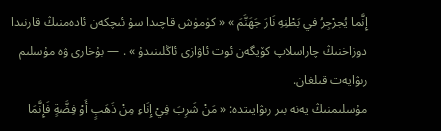إِنَّما يُجرْجِرُ في بَطْنِهِ نَارَ جَهَنَّمَ » « كۈمۈش قاچىدا سۇ ئىچكەن ئادەمنىڭ قارنىدا دوزاخنىڭ چاراسلاپ كۆيگەن ئوت ئاۋازى ئاڭلىنىدۇ » . ― بۇخارى ۋە مۇسلىم رىۋايەت قىلغان.
مۇسلىمنىڭ يەنە بىر رىۋايىتدە: « مَنْ شَرِبَ فِيْ إِنَاءِ مِنْ ذَهَبٍ أَوْ فِضَّةٍ فَإِنَّمَا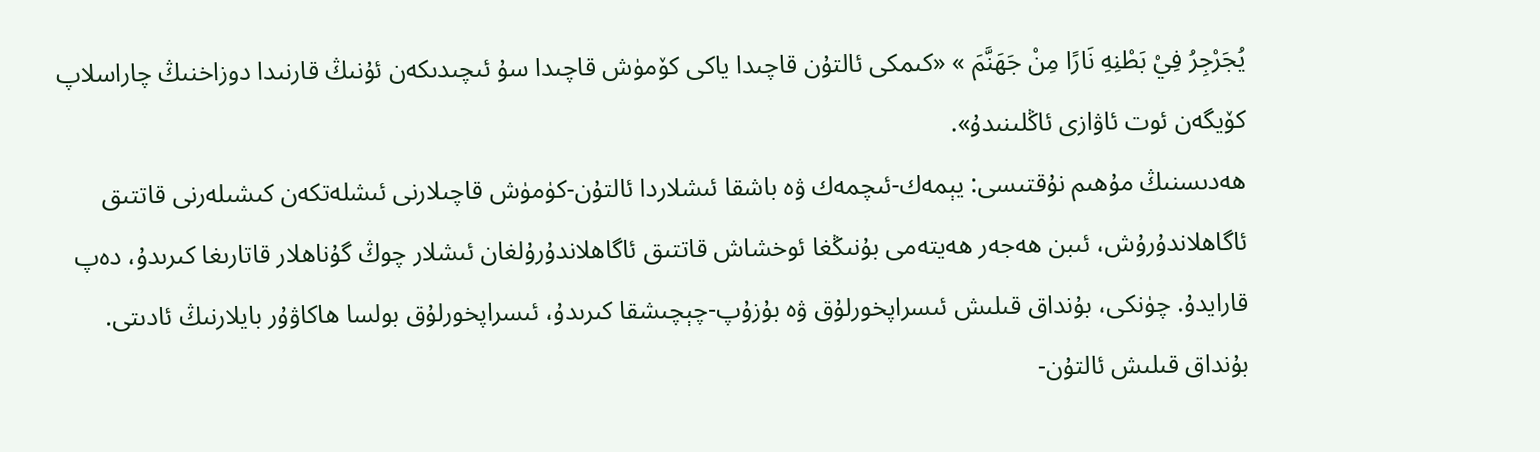يُجَرْجِرُ فِيْ بَطْنِهِ نَارًا مِنْ جَهَنَّمَ » «كىمكى ئالتۇن قاچىدا ياكى كۆمۈش قاچىدا سۇ ئىچىدىكەن ئۇنىڭ قارنىدا دوزاخنىڭ چاراسلاپ كۆيگەن ئوت ئاۋازى ئاڭلىنىدۇ».
ھەدىسنىڭ مۇھىم نۇقتىسى: يېمەك-ئىچمەك ۋە باشقا ئىشلاردا ئالتۇن-كۈمۈش قاچىلارنى ئىشلەتكەن كىشىلەرنى قاتتىق ئاگاھلاندۇرۇش، ئىبن ھەجەر ھەيتەمى بۇنىڭغا ئوخشاش قاتتىق ئاگاھلاندۇرۇلغان ئىشلار چوڭ گۇناھلار قاتارىغا كىرىدۇ، دەپ قارايدۇ. چۈنكى، بۇنداق قىلىش ئىسراپخورلۇق ۋە بۇزۇپ-چېچىشقا كىرىدۇ، ئىسراپخورلۇق بولسا ھاكاۋۇر بايلارنىڭ ئادىتى. بۇنداق قىلىش ئالتۇن-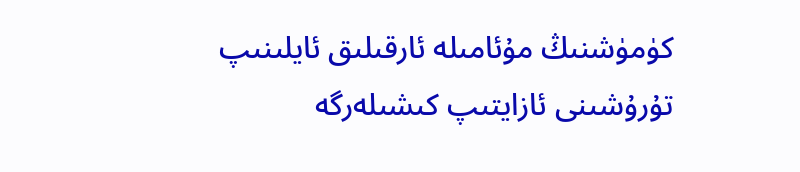كۈمۈشنىڭ مۇئامىلە ئارقىلىق ئايلىنىپ تۇرۇشىنى ئازايتىپ كىشىلەرگە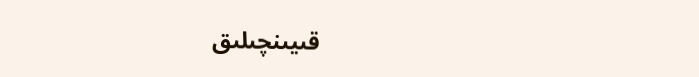قىيىنچىلىق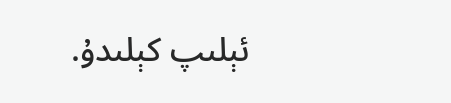ئېلىپ كېلىدۇ.